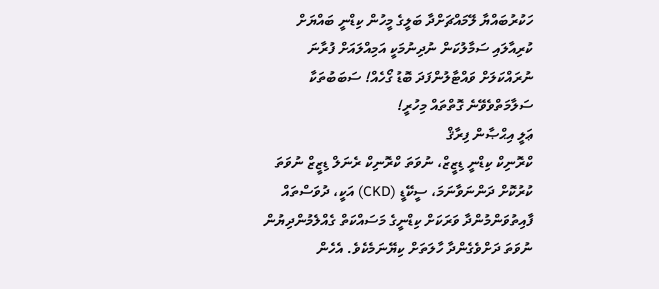ހަކުރުބައްޔާ ލޭމައްޗަށްދާ ބަލީގެ މީހުން ކިޑްނީ ބައްޔަށް ކުރިއާލައި ސަމާލުކަން ނުދިނުމަކީ އަމިއްލައަށް ފުރާނަ ނުރައްކަލަށް ވައްޓާލުންފަދަ ބޮޑު ގޯހެއް! ސަބަބުތަކާ ސަލާމަތްވެވޭނެ ގޮތްތައް މިހުރީ!
ޢަލީ އިޙްޞާން ފިރާޤް
ކްރޮނިކް ކިޑްނީ ޑިޒީޒް، ނުވަތަ ކްރޮނިކް ރެނަލް ޑިޒީޒް ނުވަތަ ކުރުކޮށް ދަންނަވާނަމަ، ސީކޭޑީ (CKD) އަކީ، ދުވަސްތައް ފާއިތުވަންމުންދާ ވަރަކަށް ކިޑްނީގެ މަސައްކަތް ގެއްލެމުންދިޔުން ނުވަތަ ދަށްވެގެންދާ ހާލަތަށް ކިޔޭނަމެކެވެ. އެހެން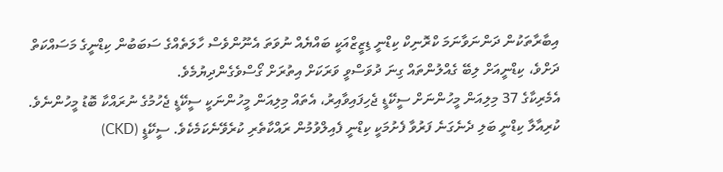އިބާރާތަކުން ދަންނަވާނަމަ ކްރޮނިކް ކިޑްނީ ޑިޒީޒްއަކީ ބައްޔެއް ނުވަތަ އެނޫންވެސް ހާލަތެއްގެ ސަބަބުން ކިޑްނީގެ މަސައްކަތް ދަށްވެ، ކިޑްނީއަށް ލިބޭ ގެއްލުންތައް ގިނަ ދުވަސްވީ ވަރަކަށް އިތުރަށް ގޯސްވެގެންދިޔުމެވެ.
އެމެރިކާގެ 37 މިލިއަން މީހުންނަށް ސީކޭޑީ ޖެހިފައިވާއިރު، އެތައް މިލިއަން މީހުންނަކީ ސީކޭޑީ ޖެހުމުގެ ނުރައްކާ ބޮޑު މީހުންނެވެ. ކުރިއާލާ ކިޑްނީ ބަލި ދެނެގަނެ ފަރުވާ ފެށުމަކީ ކިޑްނީ ފެއިލްވުމުން ރައްކާތެރި ކުރެވޭނެކަމެކެވެ. ސީކޭޑީ (CKD)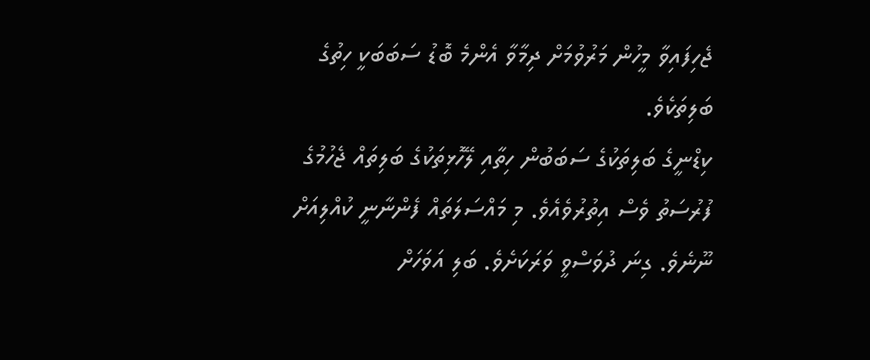ޖެހިފައިވާ މީހުން މަރުވުމަށް ދިމާވާ އެންމެ ބޮޑު ސަބަބަކީ ހިތުގެ ބަލިތަކެވެ.
ކިޑްނީގެ ބަލިތަކުގެ ސަބަބުން ހިތާއި ލޭހޮޅިތަކުގެ ބަލިތައް ޖެހުމުގެ ފުރުސަތު ވެސް އިތުރުވެއެވެ. މި މައްސަލަތައް ފެންނާނީ ކުއްލިއަށް ނޫނެވެ. ގިނަ ދުވަސްވީ ވަރަކަށެވެ. ބަލި އަވަހަށް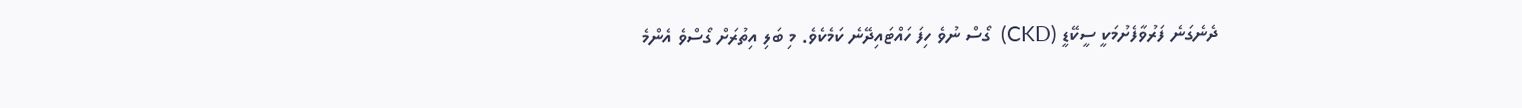ދެނެގަނެ ފަރުވާފެށުމަކީ ސީކޭޑީ (CKD)  ގޯސް ނުވެ ހިފަ ހައްޓައިދޭނެ ކަމެކެވެ. މި ބަލި އިތުރަށް ގޯސްވެ އެންމެ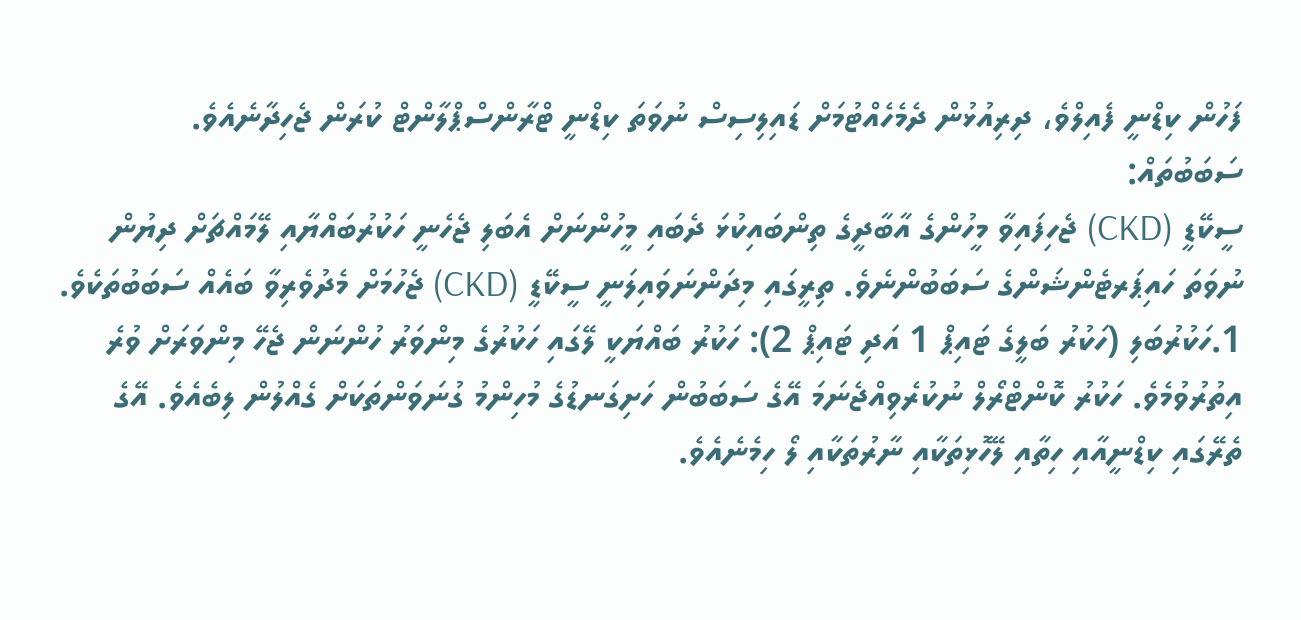ފަހުން ކިޑްނީ ފެއިލްވެ، ދިރިއުޅުން ދެމެހެއްޓުމަށް ޑައިލިސިސް ނުވަތަ ކިޑްނީ ޓްރާންސްޕްލާންޓް ކުރަން ޖެހިދާނެއެވެ.
ސަބަބުތައް:
ސީކޭޑީ (CKD) ޖެހިފައިވާ މީހުންގެ އާބާދީގެ ތިންބައިކުޅަ ދެބައި މީހުންނަށް އެބަލި ޖެހެނީ ހަކުރުބައްޔާއި ލޭމައްޗަށް ދިޔުން ނުވަތަ ހައިޕަރޓެންޝަންގެ ސަބަބުންނެވެ. ތިރީގައި މިދަންނަވައިލަނީ ސީކޭޑީ (CKD) ޖެހުމަށް މެދުވެރިވާ ބައެއް ސަބަބުތަކެވެ.
1.ހަކުރުބަލި (ހަކުރު ބަލީގެ ޓައިޕް 1 އަދި ޓައިޕް 2): ހަކުރު ބައްޔަކީ ލޭގައި ހަކުރުގެ މިންވަރު ހުންނަން ޖެހޭ މިންވަރަށް ވުރެ އިތުރުވުމެވެ. ހަކުރު ކޮންޓްރޯލް ނުކުރެވިއްޖެނަމަ އޭގެ ސަބަބުން ހަށިގަނޑުގެ މުހިންމު ގުނަވަންތަކަށް ގެއްލުން ލިބެއެވެ. އޭގެ ތެރޭގައި ކިޑްނީއާއި ހިތާއި ލޭހޮޅިތަކާއި ނާރުތަކާއި ލޯ ހިމެނެއެވެ.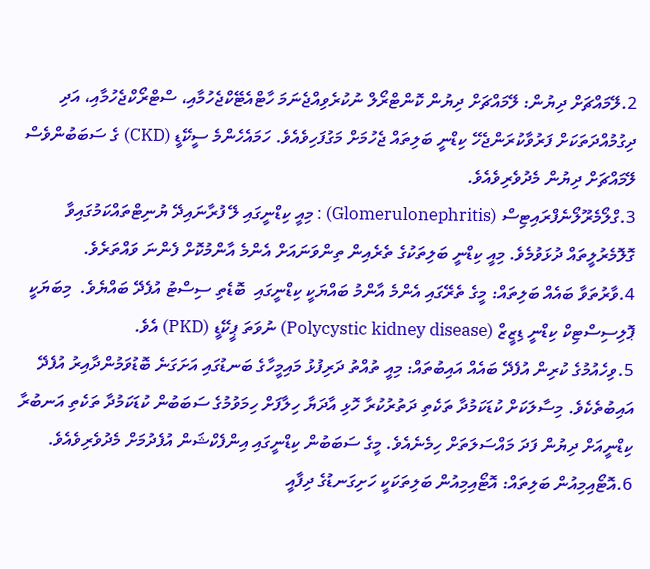2.ލޭމައްޗަށް ދިޔުން: ލޭމައްޗަށް ދިޔުން ކޮންޓްރޯލް ނުކުރެވިއްޖެނަމަ ހާޓްއެޓޭކްޖެހުމާއި، ސްޓްރޯކްޖެހުމާއި، އަދި ދިގުމުއްދަތަކަށް ފަރުވާކުރަންޖެހޭ ކިޑްނީ ބަލިތައް ޖެހުމަށް މަގުފަހިވެއެވެ. ހަމައެހެންމެ ސީކޭޑީ (CKD) ގެ ސަބަބުންވެސް ލޭމައްޗަށް ދިޔުން މެދުވެރިވެއެވެ.
3.ގްލޯމެރޫލޯނެފްރައިޓިސް (Glomerulonephritis) : މިއީ ކިޑްނީގައި ލޭ ފުރާނައިދޭ ޔުނިޓްތައްކަމުގައިވާ ގޮލޮމެރުލީތައް ދުޅަވުމެވެ. މިއީ ކިޑްނީ ބަލިތަކުގެ ތެރެއިން ތިންވަނައަށް އެންމެ އާންމުކޮށް ފެންނަ ވައްތަރެވެ.
4.ވާރުތަވާ ބައެއް ބަލިތައް: މީގެ ތެރޭގައި އެންމެ އާންމު ބައްޔަކީ ކިޑްނީގައި  ބޮޑެތި ސިސްޓު އުފެދޭ ބައްޔެވެ.  މިބަޔަކީ ޕޮލިސިސްޓިކް ކިޑްނީ ޑިޒީޒް (Polycystic kidney disease) ނުވަތަ ޕީކޭޑީ (PKD) އެވެ.
5.ވިހެއުމުގެ ކުރިން އުފެދޭ ބައެއް އައިބުތައް: މިއީ ތުއްތު ދަރިފުޅު މައިމީހާގެ ބަނޑުގައި އަށަގަނެ ބޮޑުވަމުންދާއިރު އުފެދޭ އައިބުތެކެވެ. މިސާލަކަށް ކުޑަކަމުދާ ތަކެތި ދަތުރުކުރާ ހޮޅި އާދަޔާ ހިލާފަށް ހިމަވުމުގެ ސަބަބުން ކުޑަކަމުދާ ތަކެތި އަނބުރާ ކިޑްނީއަށް ދިޔުން ފަދަ މައްސަލަތަށް ހިމެނެއެވެ. މީގެ ސަބަބުން ކިޑްނީގައި އިންފެކްޝަން އުފެދުމަށް މެދުވެރިވެއެވެ.
6.އޮޓޯއިމިއުން ބަލިތައް: އޮޓޯއިމިއުން ބަލިތަކަކީ ހަށިގަނޑުގެ ދިފާއީ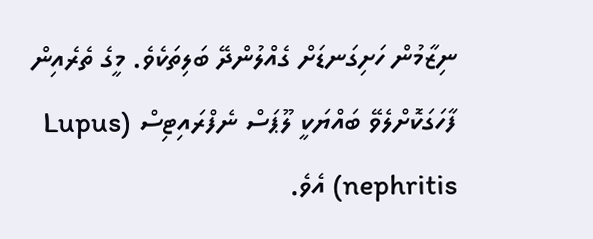ނިޒާމުން ހަށިގަނޑަށް ގެއްލުންދޭ ބަލިތަކެވެ. މީގެ ތެރެއިން ފާހަގަކޮށްލެވޭ ބައްޔަކީ ލޫޕަސް ނެފްރައިޓިސް (Lupus nephritis) އެވެ.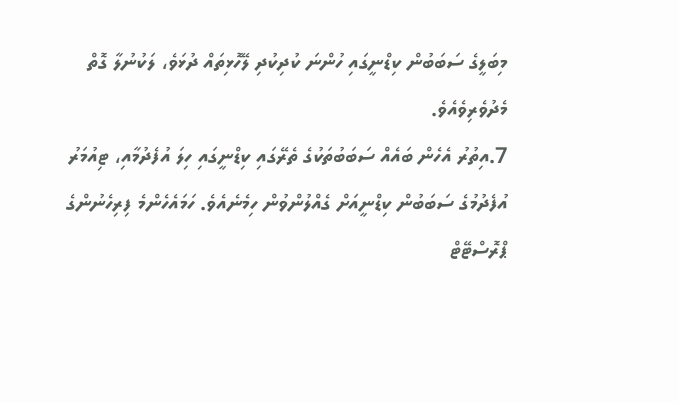މިބަލީގެ ސަބަބުން ކިޑްނީގައި ހުންނަ ކުދިކުދި ލޭހޮޅިތައް ދުޅަވެ، ލަކުނުލާ ގޮތް މެދުވެރިވެއެވެ.
7.އިތުރު އެހެން ބައެއް ސަބަބުތަކުގެ ތެރޭގައި ކިޑްނީގައި ހިލަ އުފެދުމާއި، ޓިއުމަރު އުފެދުމުގެ ސަބަބުން ކިޑްނީއަށް ގެއްލުންވުން ހިމެނެއެވެ. ހަމައެހެންމެ ފިރިހެނުންގެ ޕްރޮސްޓޭޓް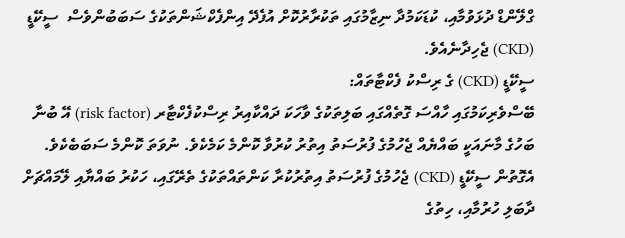ގްލޭންޑް ދުޅަވުމާއި، ކުޑަކަމުދާ ނިޒާމުގައި ތަކުރާރުކޮށް އުފެދޭ އިންފެކްޝަންތަކުގެ ސަބަބުންވެސް  ސީކޭޑީ (CKD) ޖެހިދާނެއެވެ.
ސީކޭޑީ (CKD) ގެ ރިސްކު ފެކްޓާތައް:
ބޭސްވެރިކަމުގައި ހާއްސަ ގޮތެއްގައި ބަލިތަކުގެ ވާހަކަ ދައްކާއިރު ރިސްކުފެކްޓާރ (risk factor) އޭ ބުނާ ބަހުގެ މާނައަކީ ބައްޔެއް ޖެހުމުގެ ފުރުސަތު އިތުރު ކުރުވާ ކޮންމެ ކަމެކެވެ. ނުވަތަ ކޮންމެ ސަބަބެކެވެ. އެގޮތުން ސީކޭޑީ (CKD) ޖެހުމުގެ ފުރުސަތު އިތުރުކުރާ ކަންތައްތަކުގެ ތެރޭގައި، ހަކުރު ބައްޔާއި ލޭމައްޗަށް ދާބަލި ހުރުމާއި، ހިތުގެ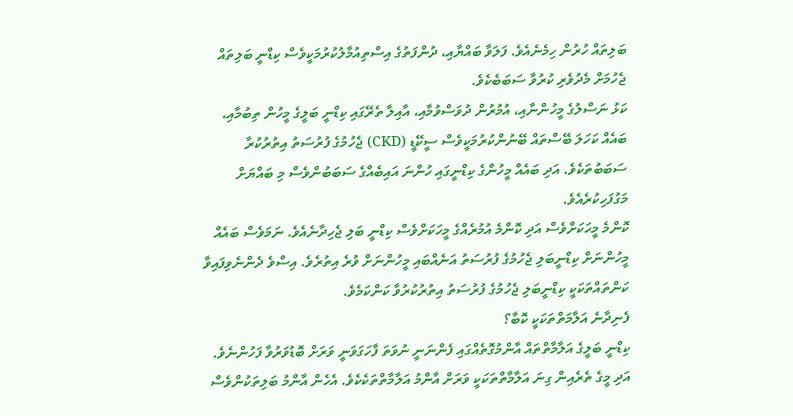ބަލިތައް ހުރުން ހިމެނެއެވެ. ފަލަވާ ބައްޔާއި، ދުންފަތުގެ އިސްތިއުމާލުކުރުމަކީވެސް ކިޑްނީ ބަލިތައް ޖެހުމަށް މެދުވެރި ކުރުވާ ސަބަބެކެވެ.
ކަޅު ނަސްލުގެ މީހުންނާއި، އުމުރުން ދުވަސްވުމާއި، އާއިލާ ތެރޭގައި ކިޑްނީ ބަލީގެ މީހުން ތިބުމާއި، ބައެއް ކަހަލަ ބޭސްތައް ބޭނުންކުރުމަކީވެސް ސީކޭޑީ (CKD) ޖެހުމުގެ ފުރުސަތު އިތުރުކުރާ ސަބަބުތަކެވެ. އަދި ބައެއް މީހުންގެ ކިޑްނީގައި ހުންނަ އައިބެއްގެ ސަބަބުންވެސް މި ބައްޔަށް މަގުފަހިކުރެއެވެ.
ކޮންމެ މީހަކަށްވެސް އަދި ކޮންމެ އުމުރެއްގެ މީހަކަށްވެސް ކިޑްނީ ބަލި ޖެހިދާނެއެވެ. ނަމަވެސް ބައެއް މީހުންނަށް ކިޑްނީބަލި ޖެހުމުގެ ފުރުސަތު އަނެއްބައި މީހުންނަށް ވުރެ އިތުރެވެ. އިސްވެ ދެންނެވިފައިވާ ކަންތައްތަކަކީ ކިޑްނީބަލި ޖެހުމުގެ ފުރުސަތު އިތުރުކުރުވާ ކަންކަމެވެ.
ފެނިދާނެ އަލާމަތްތަކަކީ ކޮބާ؟
ކިޑްނީ ބަލީގެ އަލާމާތްތައް އާންމުގޮތެއްގައި ފެންނަނީ ނުވަތަ ފާހަގަވަނީ ވަރަށް ބޮޑުވަރުވާ ފަހުންނެވެ. އަދި މީގެ ތެރެއިން ގިނަ އަލާމާތްތަކަކީ ވަރަށް އާންމު އަލާމާތްތަކެކެވެ. އެހެން އާންމު ބަލިތަކުންވެސް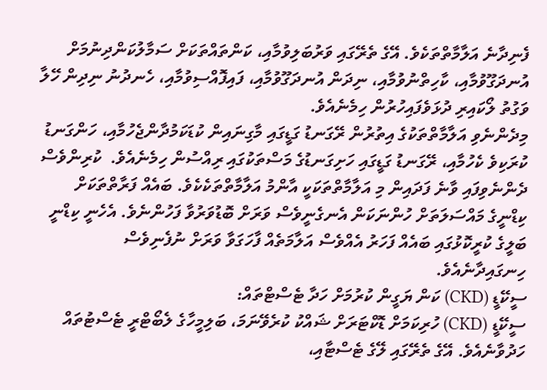ފެނިދާނެ އަލާމާތްތަކެވެ. އޭގެ ތެރޭގައި ވަރުބަލިވުމާއި، ކަންތައްތަކަށް ސަމާލުކަންދިނުމަށް އުނދަގޫވުމާއި، ކާހިތްނުވުމާއި، ނިދަން އުނދަގޫވުމާއި، ފައިފޮއްސިވުމާއި، ހެނދުނު ނިދިން ހޭލާ ވަގުތު ލޯކައިރި ދުޅަވެފައިހުރުން ހިމެނެއެވެ.
މިދެންނެވި އަލާމާތްތަކުގެ އިތުރުން ރޭގަނޑު ގަޑީގައި މާގިނައިން ކުޑަކަމުދާންޖެހުމާއި، ހަންގަނޑު ކުރަކިވެ ކެހުމާއި، ރޭގަނޑު ގަޑީގައި ހަށިގަނޑުގެ މަސްތަކުގައި ރިއްސުން ހިމެނެއެވެ.  ކުރިންވެސް ދެންނެވިފައި ވާނެ ފަދައިން މި އަލާމާތްތަކަކީ އާންމު އަލާމާތްތަކެކެވެ. ބައެއް ފަރާތްތަކަށް ކިޑްނީގެ މައްސަލަތަށް ހުންނަކަން އެނގެނީވެސް ވަރަށް ބޮޑުވަރުވާ ފަހުންނެވެ. އެހެނީ ކިޑްނީ ބަލީގެ ކުރީކޮޅުގައި ބައެއް ފަހަރު އެއްވެސް އަލާމަތެއް ފާހަގަވާ ވަރަށް ނުފެނިވެސް ހިނގައިދާނެއެވެ.
ސީކޭޑީ (CKD) ކަން ޔަގީން ކުރުމަށް ހަދާ ޓެސްޓްތައް:
ސީކޭޑީ (CKD) ހުރިކަމަށް ޑޮކްޓަރަށް ޝައްކު ކުރެވޭނަމަ، ބަލިމީހާގެ ލެބޯޓްރީ ޓެސްޓުތައް ހަދުވާނެއެވެ. އޭގެ ތެރޭގައި ލޭގެ ޓެސްޓާއި،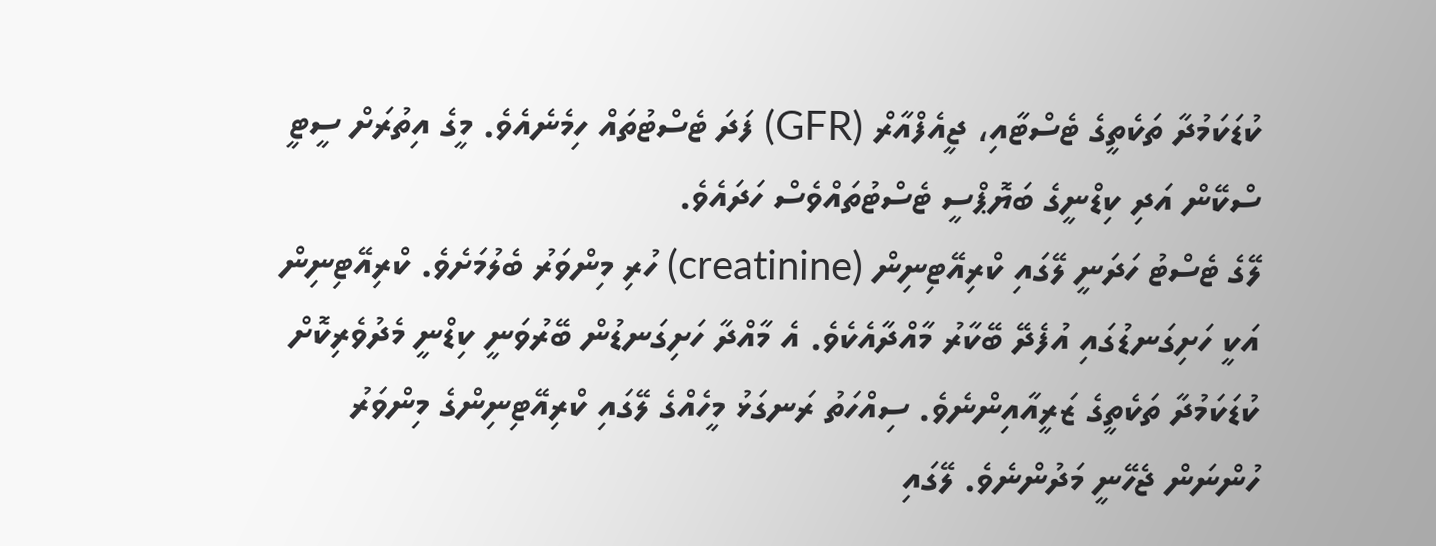ކުޑަކަމުދާ ތަކެތީގެ ޓެސްޓާއި، ޖީއެފްއާރް (GFR) ފަދަ ޓެސްޓުތައް ހިމެނެއެވެ. މީގެ އިތުރަށް ސީޓީ ސްކޭން އަދި ކިޑްނީގެ ބަޔޮޕްސީ ޓެސްޓުތައްވެސް ހަދައެވެ.
ލޭގެ ޓެސްޓު ހަދަނީ ލޭގައި ކްރިއޭޓިނިން (creatinine) ހުރި މިންވަރު ބެލުމަށެވެ. ކްރިއޭޓިނިން އަކީ ހަށިގަނޑުގައި އުފެދޭ ބޭކާރު މާއްދާއެކެވެ. އެ މާއްދާ ހަށިގަނޑުން ބޭރުވަނީ ކިޑްނީ މެދުވެރިކޮށް ކުޑަކަމުދާ ތަކެތީގެ ޒަރީއާއިންނެވެ. ސިއްހަތު ރަނގަޅު މީހެއްގެ ލޭގައި ކްރިއޭޓިނިންގެ މިންވަރު ހުންނަން ޖެހޭނީ މަދުންނެވެ. ލޭގައި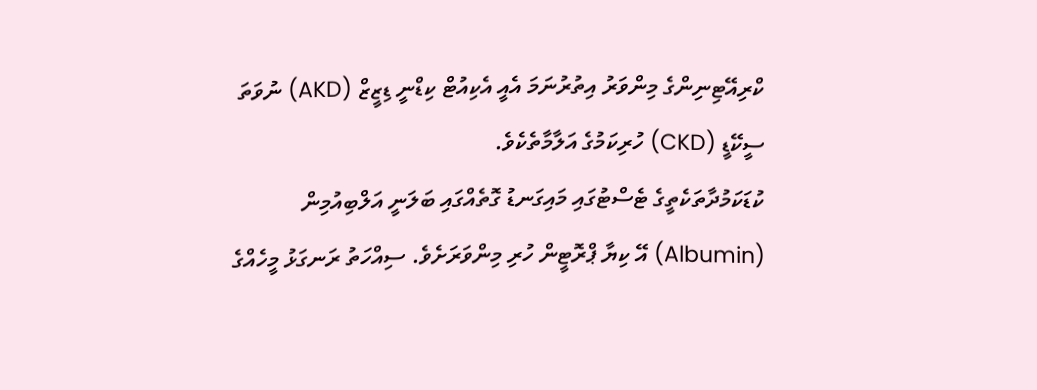ކްރިއޭޓިނިންގެ މިންވަރު އިތުރުނަމަ އެއީ އެކިއުޓް ކިޑްނީ ޑިޒީޒް (AKD) ނުވަތަ ސީކޭޑީ (CKD) ހުރިކަމުގެ އަލާމާތެކެވެ.
ކުޑަކަމުދާތަކެތީގެ ޓެސްޓުގައި މައިގަނޑު ގޮތެއްގައި ބަލަނީ އަލްބިއުމިން (Albumin) އޭ ކިޔާ ޕްރޮޓީން ހުރި މިންވަރަށެވެ. ސިއްހަތު ރަނގަޅު މީހެއްގެ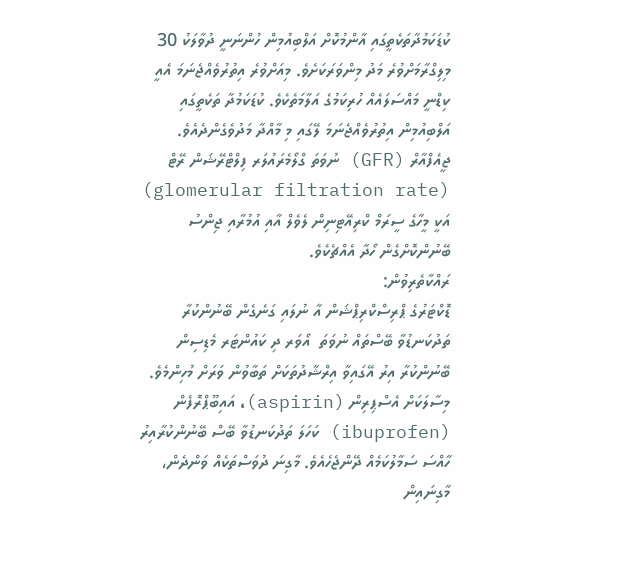ކުޑަކަމުދާތަކެތީގައި އާންމުކޮށް އަލްބިއުމިން ހުންނަނީ ދުވާލަކު 30 މިލިގްރާމަށްވުރެ މަދު މިންވަރަކަށެވެ. މިއަށްވުރެ އިތުރުވެއްޖެނަމަ އެއީ ކިޑްނީ މައްސަލައެއް ހުރިކަމުގެ އަލާމަތެކެވެ. ކުޑަކަމުދާ ތަކެތީގައި އަލްބިއުމިން އިތުރުވެއްޖެނަމަ ލޭގައި މި މާއްދާ މަދުވެގެންދެއެވެ.
ޖީއެފްއާރް (GFR) ނުވަތަ ގްލޯމެރައުލަރ ފިލްޓްރޭޝަން ރޭޓް  (glomerular filtration rate) އަކީ މީހާގެ ސީރަމް ކްރިއޭޓިނިން ލެވެލް އާއި އުމުރާއި ޖިންސު ބޭނުންކޮށްގެން ހޯދާ އެއްޗެކެވެ.
ރައްކާތެރިވުން:
ޑޮކްޓަރުގެ ޕްރިސްކްރިޕްޝަން އާ ނުލައި ގަނެގެން ބޭނުންކުރާ ތަދުކަނޑުވާ ބޭސްތައް ނުވަތަ  އޯވަރ ދި ކައުންޓަރ މެޑިސިން ބޭނުންކުރާ އިރު އޭގައިވާ އިރްޝާދުތަކަށް ތަބާވުން ވަރަށް މުހިންމެވެ. މިސާލަކަށް އެސްޕިރިން (aspirin)، އައިބޫޕްރޮފެން (ibuprofen) ކަހަލަ ތަދުކަނޑުވާ ބޭސް ބޭނުންކުރާއިރު ހާއްސަ ސަމާލުކަމެއް ދޭންޖެހެއެވެ. މާގިނަ ދުވަސްތަކެއް ވަންދެން، މާގިނައިން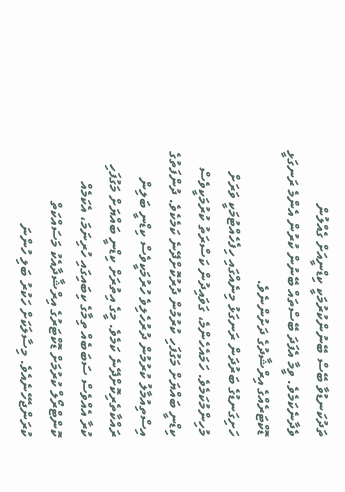ތަދުކަނޑުވާ ބޭސް ބޭނުންކުރުމަކީ ކިޑްނީއަށް ގެއްލުން ވެދާނެކަމެވެ. ވީމާ އެފަދަ ބޭސްތައް ބޭނުން ކުރުން އެންމެ ރަނގަޅީ ޑޮކްޓަރެއްގެ އިރްޝާދުގެ ދަށުންނެވެ.
ހަށިގަނޑުގެ ބަރުދަން ރަނގަޅު މިނެއްގައި ހިފެހެއްޓުމަކީ ވަރަށް މުހިންމުކަމެވެ. ހަމައެހެންމެ، ގަވައިދުން ކަސްރަތު ކުރުމަކީވެސް ކިޑްނީ ބައްޔަށް މަގުފަހި ކުރުމުން ދުރުކޮށްދޭނެ ކަމެކެވެ. ދުންފަތުގެ އިސްތިއުމާލު ކުރުމުން ދުރުހެލިވެ ހުރުމަކީވެސް ކިޑްނީ ބަލިން ރައްކާތެރިކޮށްދޭނެ ކަމެވެ. މީގެ އިތުރަށް ކިޑްނީ ބައްޔަށް މަގުފަހި ކުރާ އެއްވެސް ސަބަބެއް ތިމާގެ ކިބައިގައި ހުރިނަމަ، އެކަމެއް ކޮންޓްރޯލް ކުރުމަށް ޑޮކްޓަރުގެ އިރްޝާދާއެކު މަސައްކަތް ކުރަންޖެހޭނެއެވެ. މިސާލަކަށް ހަކުރު ބަލި ހުންނަ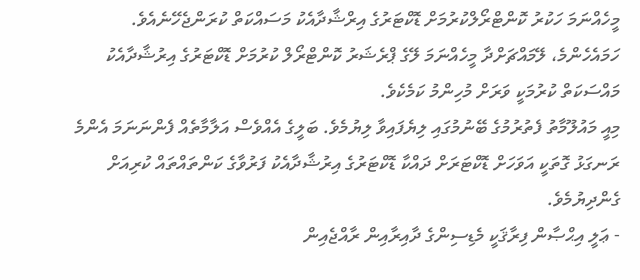މީހެއްނަމަ ހަކުރު ކޮންޓްރޯލްކުރުމަށް ޑޮކްޓަރުގެ އިރްޝާދާއެކު މަސައްކަތް ކުރަންޖެހޭނެއެވެ. ހަމައެހެންމެ، ލޭމައްޗަށްދާ މީހެއްނަމަ ލޭގެ ޕްރެޝަރު ކޮންޓްރޯލް ކުރުމަށް ޑޮކްޓަރުގެ އިރުޝާދާއެކު މައްސަކަތް ކުރުމަކީ ވަރަށް މުހިންމު ކަމެކެވެ.
މިއީ މައުލޫމާތު ފެތުރުމުގެ ބޭނުމުގައި ލިޔެފައިވާ ލިޔުމެވެ. ބަލީގެ އެއްވެސް އަލާމާތެއް ފެންނަނަމަ އެންމެ ރަނގަޅު ގޮތަކީ އަވަހަށް ޑޮކްޓަރަށް ދައްކާ ޑޮކްޓަރުގެ އިރުޝާދާއެކު ފަރުވާގެ ކަންތައްތައް ކުރިއަށް ގެންދިޔުމެވެ.
- ޢަލީ އިޙްޞާން ފިރާޤަކީ މެޑިސިންގެ ދާއިރާއިން ރާއްޖެއިން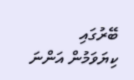ބޭރުގައި ކިޔަވަމުން އަންނަ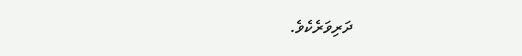ދަރިވަރެކެވެ.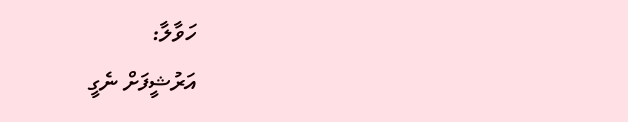ހަވާލާ:
އަރުޝީފަށް ނެގީ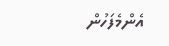އެންމެފަހުން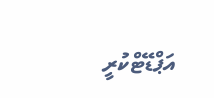އަޕްޑޭޓްކުރީ